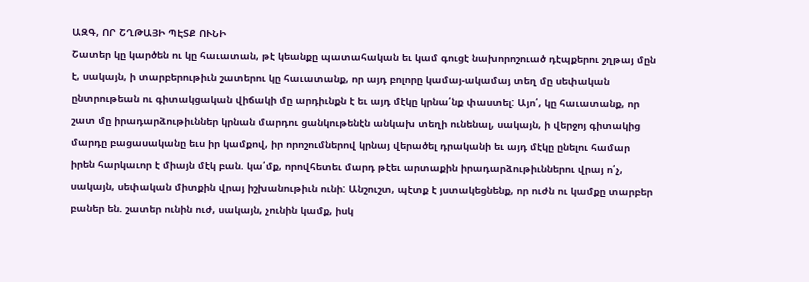ԱԶԳ, ՈՐ ՇՂԹԱՅԻ ՊԷՏՔ ՈՒՆԻ
Շատեր կը կարծեն ու կը հաւատան, թէ կեանքը պատահական եւ կամ գուցէ նախորոշուած դէպքերու շղթայ մըն է, սակայն, ի տարբերութիւն շատերու կը հաւատանք, որ այդ բոլորը կամայ-ակամայ տեղ մը սեփական ընտրութեան ու գիտակցական վիճակի մը արդիւնքն է եւ այդ մէկը կրնա՛նք փաստել: Այո՛, կը հաւատանք, որ շատ մը իրադարձութիւններ կրնան մարդու ցանկութենէն անկախ տեղի ունենալ, սակայն, ի վերջոյ գիտակից մարդը բացասականը եւս իր կամքով, իր որոշումներով կրնայ վերածել դրականի եւ այդ մէկը ընելու համար իրեն հարկաւոր է միայն մէկ բան. կա՛մք, որովհետեւ մարդ թէեւ արտաքին իրադարձութիւններու վրայ ո՛չ, սակայն, սեփական միտքին վրայ իշխանութիւն ունի: Անշուշտ, պէտք է յստակեցնենք, որ ուժն ու կամքը տարբեր բաներ են. շատեր ունին ուժ, սակայն, չունին կամք, իսկ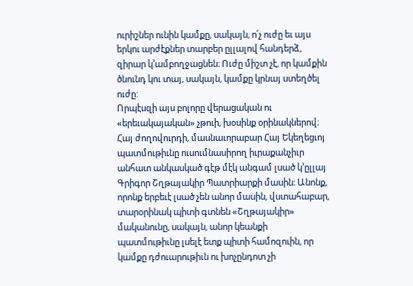ուրիշներ ունին կամքը, սակայն, ո՛չ ուժը եւ այս երկու արժէքներ տարբեր ըլլալով հանդերձ, զիրար կ՚ամբողջացնեն։ Ուժը միշտ չէ, որ կամքին ծնունդ կու տայ, սակայն, կամքը կրնայ ստեղծել ուժը:
Որպէսզի այս բոլորը վերացական ու «երեւակայական» չթուի, խօսինք օրինակներով։ Հայ ժողովուրդի, մասնաւորաբար Հայ Եկեղեցւոյ պատմութիւնը ուսումնասիրող իւրաքանչիւր անհատ անկասկած գէթ մէկ անգամ լսած կ՚ըլլայ Գրիգոր Շղթայակիր Պատրիարքի մասին։ Անոնք, որոնք երբեւէ լսած չեն անոր մասին, վստահաբար, տարօրինակ պիտի գտնեն «Շղթայակիր» մականունը, սակայն, անոր կեանքի պատմութիւնը լսելէ ետք պիտի համոզուին, որ կամքը դժուարութիւն ու խոչընդոտ չի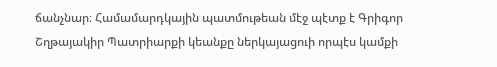ճանչնար։ Համամարդկային պատմութեան մէջ պէտք է Գրիգոր Շղթայակիր Պատրիարքի կեանքը ներկայացուի որպէս կամքի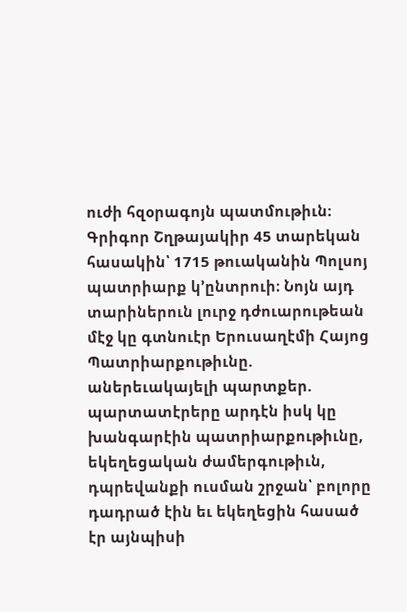ուժի հզօրագոյն պատմութիւն։ Գրիգոր Շղթայակիր 45 տարեկան հասակին՝ 1715 թուականին Պոլսոյ պատրիարք կ՚ընտրուի։ Նոյն այդ տարիներուն լուրջ դժուարութեան մէջ կը գտնուէր Երուսաղէմի Հայոց Պատրիարքութիւնը. աներեւակայելի պարտքեր. պարտատէրերը արդէն իսկ կը խանգարէին պատրիարքութիւնը, եկեղեցական ժամերգութիւն, դպրեվանքի ուսման շրջան՝ բոլորը դադրած էին եւ եկեղեցին հասած էր այնպիսի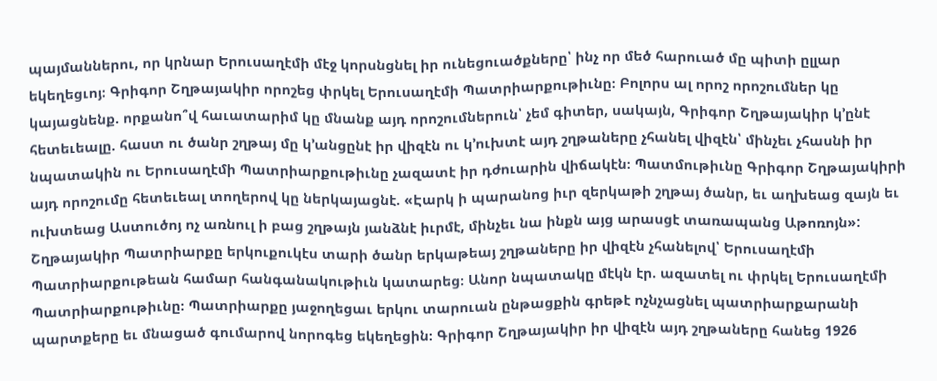պայմաններու, որ կրնար Երուսաղէմի մէջ կորսնցնել իր ունեցուածքները՝ ինչ որ մեծ հարուած մը պիտի ըլլար եկեղեցւոյ։ Գրիգոր Շղթայակիր որոշեց փրկել Երուսաղէմի Պատրիարքութիւնը։ Բոլորս ալ որոշ որոշումներ կը կայացնենք. որքանո՞վ հաւատարիմ կը մնանք այդ որոշումներուն՝ չեմ գիտեր, սակայն, Գրիգոր Շղթայակիր կ՚ընէ հետեւեալը. հաստ ու ծանր շղթայ մը կ՚անցընէ իր վիզէն ու կ՚ուխտէ այդ շղթաները չհանել վիզէն՝ մինչեւ չհասնի իր նպատակին ու Երուսաղէմի Պատրիարքութիւնը չազատէ իր դժուարին վիճակէն։ Պատմութիւնը Գրիգոր Շղթայակիրի այդ որոշումը հետեւեալ տողերով կը ներկայացնէ. «Էարկ ի պարանոց իւր զերկաթի շղթայ ծանր, եւ աղխեաց զայն եւ ուխտեաց Աստուծոյ ոչ առնուլ ի բաց շղթայն յանձնէ իւրմէ, մինչեւ նա ինքն այց արասցէ տառապանց Աթոռոյն»:
Շղթայակիր Պատրիարքը երկուքուկէս տարի ծանր երկաթեայ շղթաները իր վիզէն չհանելով՝ Երուսաղէմի Պատրիարքութեան համար հանգանակութիւն կատարեց։ Անոր նպատակը մէկն էր. ազատել ու փրկել Երուսաղէմի Պատրիարքութիւնը։ Պատրիարքը յաջողեցաւ երկու տարուան ընթացքին գրեթէ ոչնչացնել պատրիարքարանի պարտքերը եւ մնացած գումարով նորոգեց եկեղեցին։ Գրիգոր Շղթայակիր իր վիզէն այդ շղթաները հանեց 1926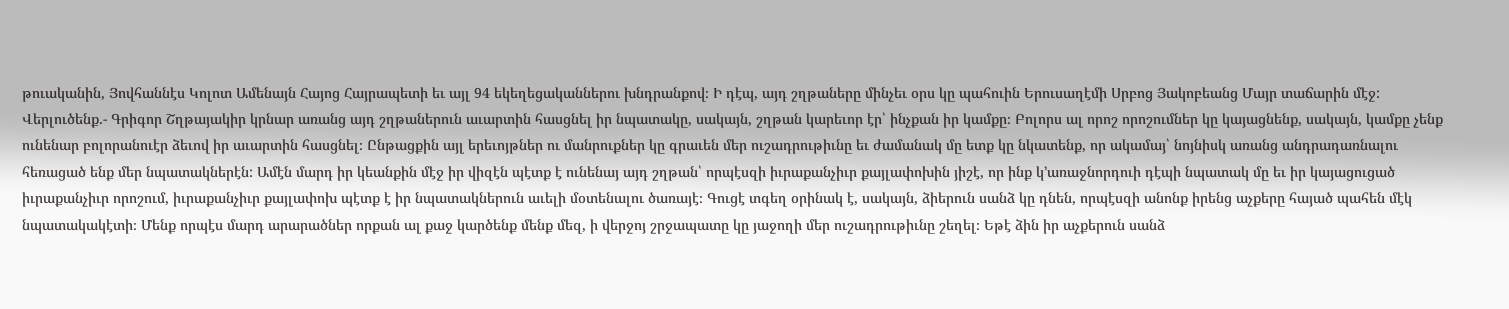թուականին, Յովհաննէս Կոլոտ Ամենայն Հայոց Հայրապետի եւ այլ 94 եկեղեցականներու խնդրանքով։ Ի դէպ, այդ շղթաները մինչեւ օրս կը պահուին Երուսաղէմի Սրբոց Յակոբեանց Մայր տաճարին մէջ:
Վերլուծենք.- Գրիգոր Շղթայակիր կրնար առանց այդ շղթաներուն աւարտին հասցնել իր նպատակը, սակայն, շղթան կարեւոր էր՝ ինչքան իր կամքը։ Բոլորս ալ որոշ որոշումներ կը կայացնենք, սակայն, կամքը չենք ունենար բոլորանուէր ձեւով իր աւարտին հասցնել։ Ընթացքին այլ երեւոյթներ ու մանրուքներ կը գրաւեն մեր ուշադրութիւնը եւ ժամանակ մը ետք կը նկատենք, որ ակամայ՝ նոյնիսկ առանց անդրադառնալու հեռացած ենք մեր նպատակներէն: Ամէն մարդ իր կեանքին մէջ իր վիզէն պէտք է ունենայ այդ շղթան՝ որպէսզի իւրաքանչիւր քայլափոխին յիշէ, որ ինք կ՚առաջնորդուի դէպի նպատակ մը եւ իր կայացուցած իւրաքանչիւր որոշում, իւրաքանչիւր քայլափոխ պէտք է իր նպատակներուն աւելի մօտենալու ծառայէ։ Գուցէ տգեղ օրինակ է, սակայն, ձիերուն սանձ կը դնեն, որպէսզի անոնք իրենց աչքերը հայած պահեն մէկ նպատակակէտի։ Մենք որպէս մարդ արարածներ որքան ալ քաջ կարծենք մենք մեզ, ի վերջոյ շրջապատը կը յաջողի մեր ուշադրութիւնը շեղել։ Եթէ ձին իր աչքերուն սանձ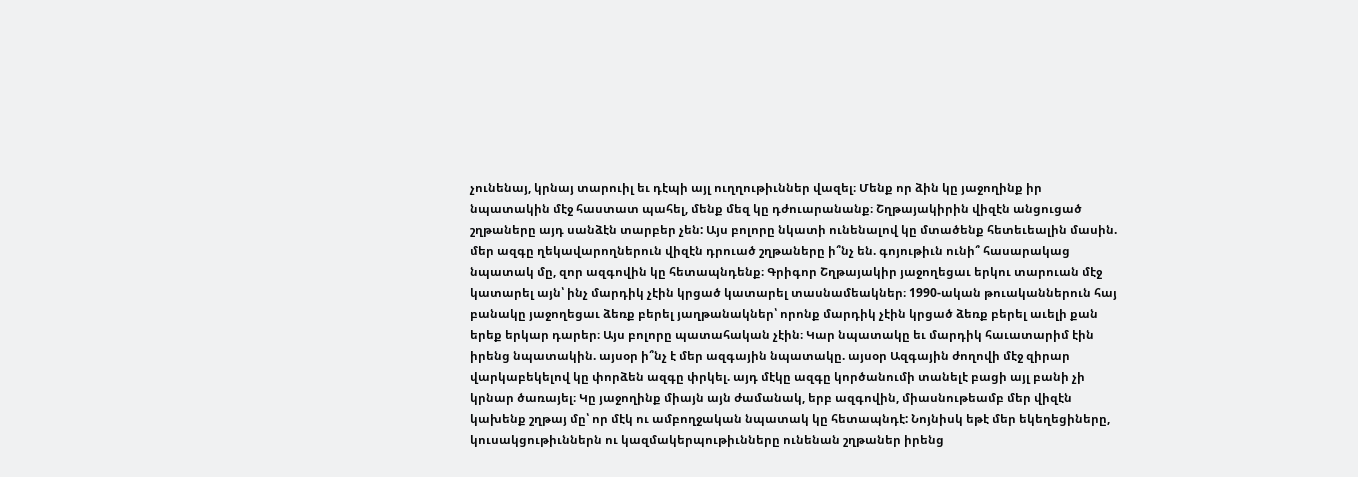չունենայ, կրնայ տարուիլ եւ դէպի այլ ուղղութիւններ վազել։ Մենք որ ձին կը յաջողինք իր նպատակին մէջ հաստատ պահել, մենք մեզ կը դժուարանանք։ Շղթայակիրին վիզէն անցուցած շղթաները այդ սանձէն տարբեր չեն: Այս բոլորը նկատի ունենալով կը մտածենք հետեւեալին մասին. մեր ազգը ղեկավարողներուն վիզէն դրուած շղթաները ի՞նչ են. գոյութիւն ունի՞ հասարակաց նպատակ մը, զոր ազգովին կը հետապնդենք։ Գրիգոր Շղթայակիր յաջողեցաւ երկու տարուան մէջ կատարել այն՝ ինչ մարդիկ չէին կրցած կատարել տասնամեակներ։ 1990-ական թուականներուն հայ բանակը յաջողեցաւ ձեռք բերել յաղթանակներ՝ որոնք մարդիկ չէին կրցած ձեռք բերել աւելի քան երեք երկար դարեր։ Այս բոլորը պատահական չէին։ Կար նպատակը եւ մարդիկ հաւատարիմ էին իրենց նպատակին. այսօր ի՞նչ է մեր ազգային նպատակը. այսօր Ազգային ժողովի մէջ զիրար վարկաբեկելով կը փորձեն ազգը փրկել. այդ մէկը ազգը կործանումի տանելէ բացի այլ բանի չի կրնար ծառայել։ Կը յաջողինք միայն այն ժամանակ, երբ ազգովին, միասնութեամբ մեր վիզէն կախենք շղթայ մը՝ որ մէկ ու ամբողջական նպատակ կը հետապնդէ: Նոյնիսկ եթէ մեր եկեղեցիները, կուսակցութիւններն ու կազմակերպութիւնները ունենան շղթաներ իրենց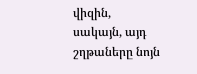վիզին, սակայն, այդ շղթաները նոյն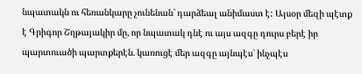նպատակն ու հեռանկարը չունենան՝ դարձեալ անիմաստ է: Այսօր մեզի պէտք է Գրիգոր Շղթայակիր մը, որ նպատակ դնէ ու այս ազգը դուրս բերէ իր պարտուածի պարտքերէն. կառուցէ մեր ազգը այնպէս՝ ինչպէս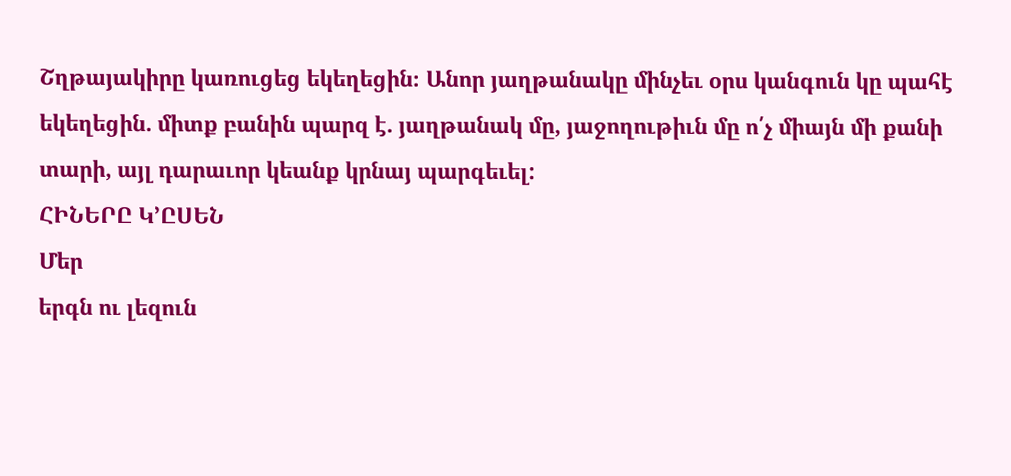Շղթայակիրը կառուցեց եկեղեցին։ Անոր յաղթանակը մինչեւ օրս կանգուն կը պահէ եկեղեցին. միտք բանին պարզ է. յաղթանակ մը, յաջողութիւն մը ո՛չ միայն մի քանի տարի, այլ դարաւոր կեանք կրնայ պարգեւել:
ՀԻՆԵՐԸ Կ՚ԸՍԵՆ
Մեր
երգն ու լեզուն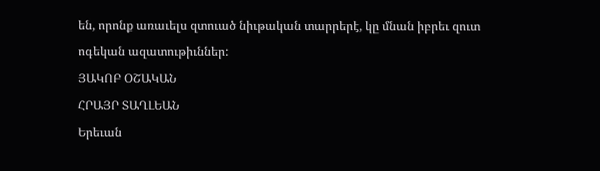են, որոնք առաւելս զտուած նիւթական տարրերէ, կը մնան իբրեւ զուտ ոգեկան ազատութիւններ:
ՅԱԿՈԲ ՕՇԱԿԱՆ
ՀՐԱՅՐ ՏԱՂԼԵԱՆ
Երեւան